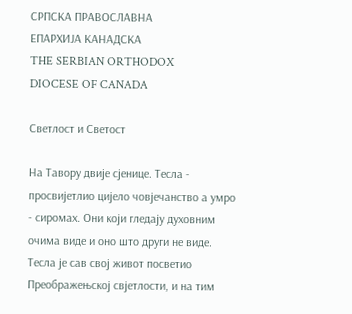СРПСКА ПРАВОСЛАВНА
ЕПАРХИЈА КАНАДСКА
THE SERBIAN ORTHODOX
DIOCESE OF CANADA

Светлост и Светост

На Тавору двије сјенице. Тесла - просвијетлио цијело човјечанство а умро - сиромах. Они који гледају духовним очима виде и оно што други не виде. Тесла је сав свој живот посветио Преображењској свјетлости, и на тим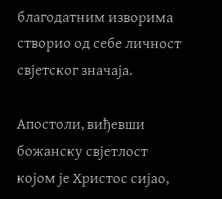благодатним изворима створио од себе личност свјетског значаја.

Апостоли, виђевши божанску свјетлост којом је Христос сијао,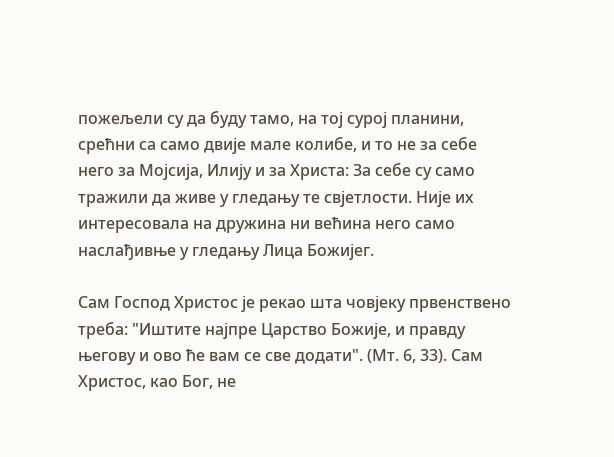пожељели су да буду тамо, на тој сурој планини, срећни са само двије мале колибе, и то не за себе него за Мојсија, Илију и за Христа: За себе су само тражили да живе у гледању те свјетлости. Није их интересовала на дружина ни већина него само наслађивње у гледању Лица Божијег.

Сам Господ Христос је рекао шта човјеку првенствено треба: "Иштите најпре Царство Божије, и правду његову и ово ће вам се све додати". (Мт. 6, 33). Сам Христос, као Бог, не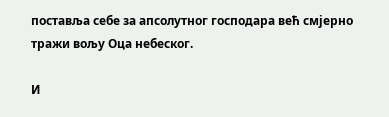поставља себе за апсолутног господара већ смјерно тражи вољу Оца небеског.

И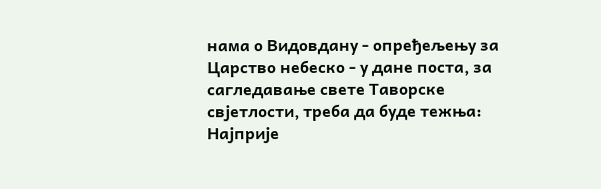нама о Видовдану - опређељењу за Царство небеско - у дане поста, за сагледавање свете Таворске свјетлости, треба да буде тежња: Најприје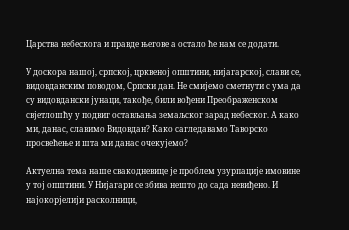Царства небескога и правде његове а остало ће нам се додати.

У доскора нашој, српској, црквеној општини, нијагарској, слави се, видовданским поводом, Српски дан. Не смијемо сметнути с ума да су видовдански јунаци, такође, били вођени Преображенском свјетлошћу у подвиг остављања земаљског зарад небеског. А како ми, данас, славимо Видовдан? Како сагледавамо Таворско просвећење и шта ми данас очекујемо?

Актуелна тема наше свакодневице је проблем узурпације имовине у тој општини. У Нијагари се збива нешто до сада невиђено. И најокорјелији расколници,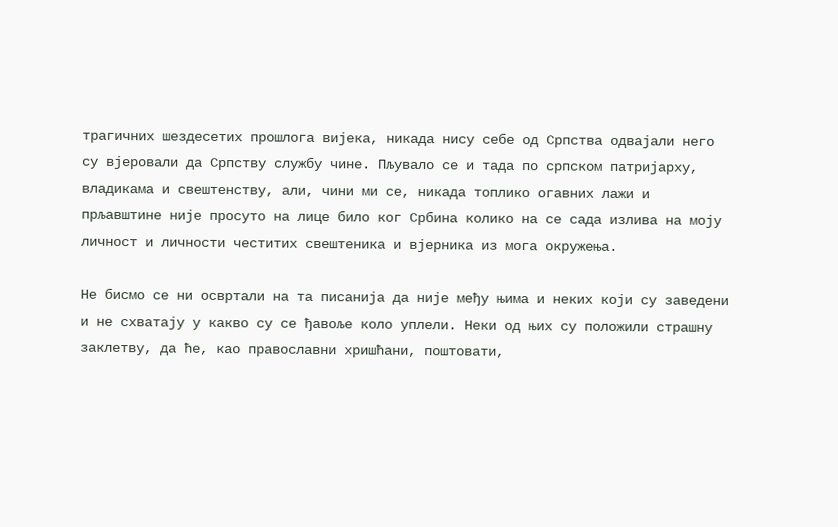трагичних шездесетих прошлога вијека, никада нису себе од Српства одвајали него су вјеровали да Српству службу чине. Пљувало се и тада по српском патријарху, владикама и свештенству, али, чини ми се, никада топлико огавних лажи и прљавштине није просуто на лице било ког Србина колико на се сада излива на моју личност и личности честитих свештеника и вјерника из мога окружења.

Не бисмо се ни освртали на та писанија да није међу њима и неких који су заведени и не схватају у какво су се ђавоље коло уплели. Неки од њих су положили страшну заклетву, да ће, као православни хришћани, поштовати,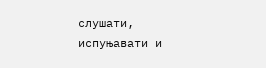слушати, испуњавати и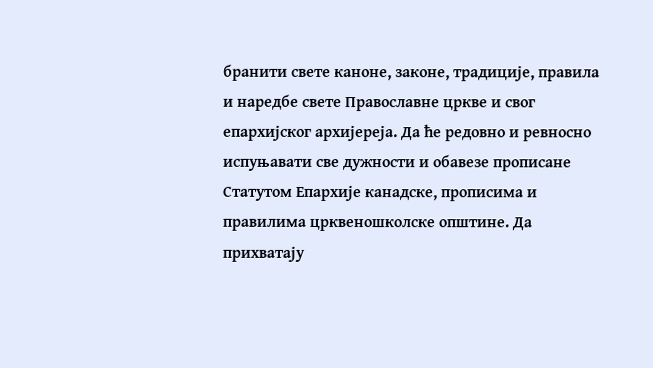бранити свете каноне, законе, традиције, правила и наредбе свете Православне цркве и свог епархијског архијереја. Да ће редовно и ревносно испуњавати све дужности и обавезе прописане Статутом Епархије канадске, прописима и правилима црквеношколске општине. Да прихватају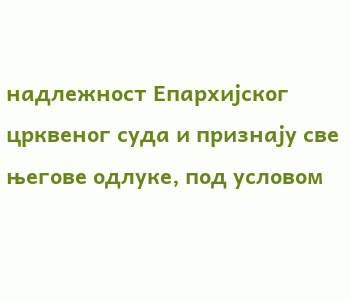надлежност Епархијског црквеног суда и признају све његове одлуке, под условом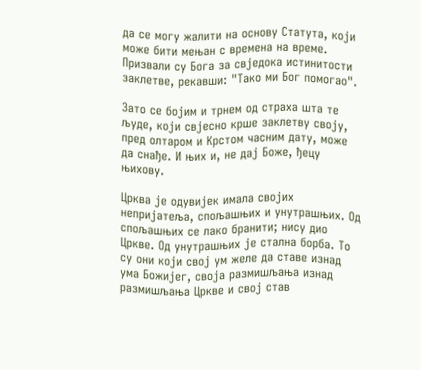да се могу жалити на основу Статута, који може бити мењан с времена на време. Призвали су Бога за свједока истинитости заклетве, рекавши: "Тако ми Бог помогао".

Зато се бојим и трнем од страха шта те људе, који свјесно крше заклетву своју, пред олтаром и Крстом часним дату, може да снађе. И њих и, не дај Боже, ђецу њихову.

Црква је одувијек имала својих непријатеља, спољашњих и унутрашњих. Од спољашњих се лако бранити; нису дио Цркве. Од унутрашњих је стална борба. То су они који свој ум желе да ставе изнад ума Божијег, своја размишљања изнад размишљања Цркве и свој став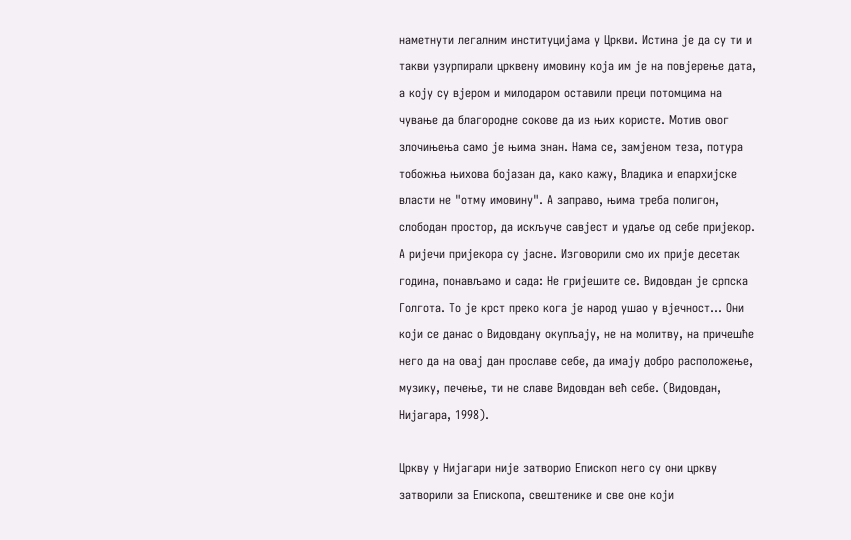наметнути легалним институцијама у Цркви. Истина је да су ти и такви узурпирали црквену имовину која им је на повјерење дата, а коју су вјером и милодаром оставили преци потомцима на чување да благородне сокове да из њих користе. Мотив овог злочињења само је њима знан. Нама се, замјеном теза, потура тобожња њихова бојазан да, како кажу, Владика и епархијске власти не "отму имовину". А заправо, њима треба полигон, слободан простор, да искључе савјест и удаље од себе пријекор. А ријечи пријекора су јасне. Изговорили смо их прије десетак година, понављамо и сада: Не гријешите се. Видовдан је српска Голгота. То је крст преко кога је народ ушао у вјечност... Они који се данас о Видовдану окупљају, не на молитву, на причешће него да на овај дан прославе себе, да имају добро расположење, музику, печење, ти не славе Видовдан већ себе. (Видовдан, Нијагара, 1998).

Цркву у Нијагари није затворио Епископ него су они цркву затворили за Епископа, свештенике и све оне који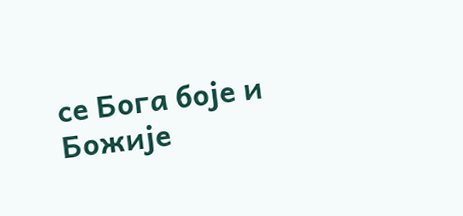се Бога боје и Божије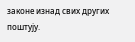законе изнад свих других поштују.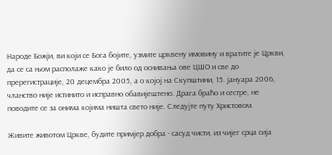Народе Божји, ви који се Бога бојите, узмите црквену имовину и вратите је Цркви, да се са њом располаже како је било од оснивања ове ЦШО и све до пререгистрације, 20 децембра 2005, а о којој на Скупштини, 15. јануара 2006, чланство није истинито и исправно обавијештено. Драга браћо и сестре, не поводите се за онима којима ништа свето није. Следујте путу Христовом.

Живите животом Цркве, будите примјер добра - сасуд чисти, из чијег срца сија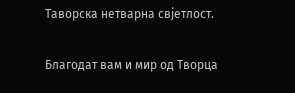Таворска нетварна свјетлост.

Благодат вам и мир од Творца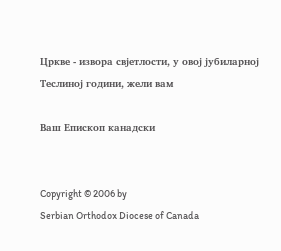Цркве - извора свјетлости, у овој јубиларној Теслиној години, жели вам

Ваш Епископ канадски


Copyright © 2006 by
Serbian Orthodox Diocese of Canada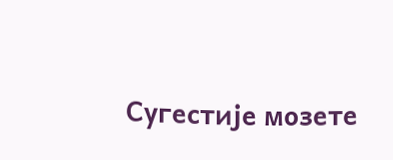Сугестије мозете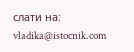слати на: vladika@istocnik.com